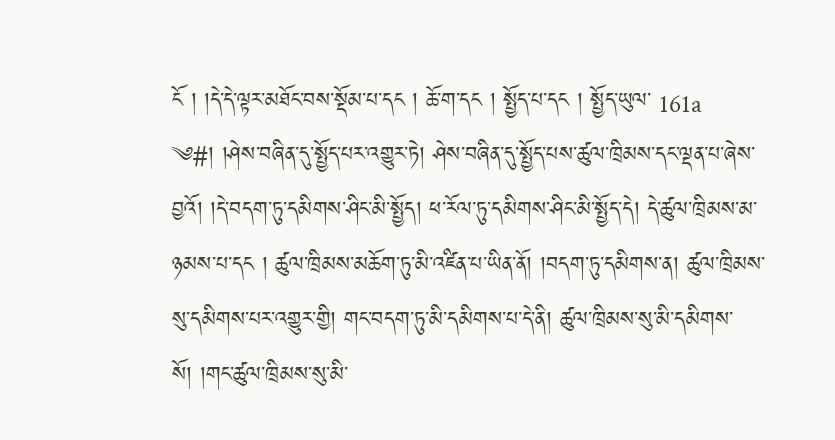ངོ ། །དེ་དེ་ལྟར་མཐོང་བས་སྡོམ་པ་དང ། ཆོ་ག་དང ། སྤྱོད་པ་དང ། སྤྱོད་ཡུལ་ 161a ༄#། །ཤེས་བཞིན་དུ་སྤྱོད་པར་འགྱུར་ཏེ། ཤེས་བཞིན་དུ་སྤྱོད་པས་ཚུལ་ཁྲིམས་དང་ལྡན་པ་ཞེས་བྱའོ། །དེ་བདག་ཏུ་དམིགས་ཤིང་མི་སྤྱོད། ཕ་རོལ་ཏུ་དམིགས་ཤིང་མི་སྤྱོད་དེ། དེ་ཚུལ་ཁྲིམས་མ་ཉམས་པ་དང ། ཚུལ་ཁྲིམས་མཆོག་ཏུ་མི་འཛིན་པ་ཡིན་ནོ། །བདག་ཏུ་དམིགས་ན། ཚུལ་ཁྲིམས་སུ་དམིགས་པར་འགྱུར་གྱི། གང་བདག་ཏུ་མི་དམིགས་པ་དེ་ནི། ཚུལ་ཁྲིམས་སུ་མི་དམིགས་སོ། །གང་ཚུལ་ཁྲིམས་སུ་མི་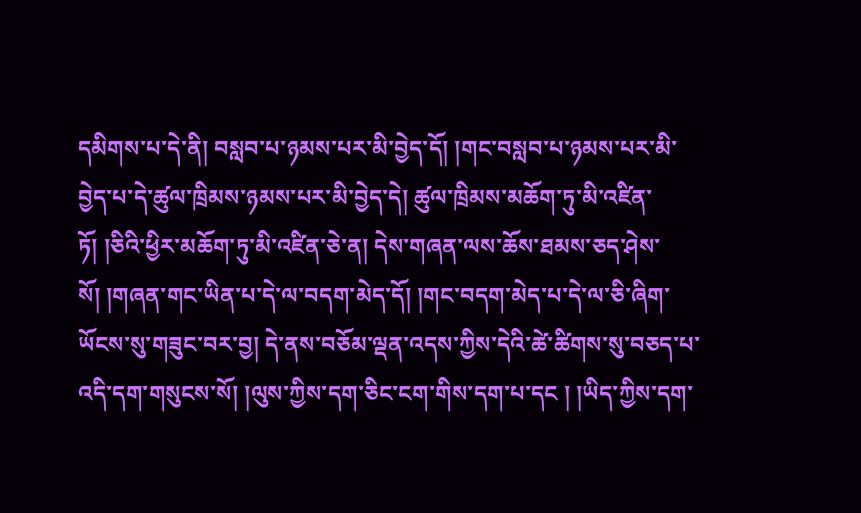དམིགས་པ་དེ་ནི། བསླབ་པ་ཉམས་པར་མི་བྱེད་དོ། །གང་བསླབ་པ་ཉམས་པར་མི་བྱེད་པ་དེ་ཚུལ་ཁྲིམས་ཉམས་པར་མི་བྱེད་དེ། ཚུལ་ཁྲིམས་མཆོག་ཏུ་མི་འཛིན་ཏོ། །ཅིའི་ཕྱིར་མཆོག་ཏུ་མི་འཛིན་ཅེ་ན། དེས་གཞན་ལས་ཆོས་ཐམས་ཅད་ཤེས་སོ། །གཞན་གང་ཡིན་པ་དེ་ལ་བདག་མེད་དོ། །གང་བདག་མེད་པ་དེ་ལ་ཅི་ཞིག་ཡོངས་སུ་གཟུང་བར་བྱ། དེ་ནས་བཅོམ་ལྡན་འདས་ཀྱིས་དེའི་ཚེ་ཚིགས་སུ་བཅད་པ་འདི་དག་གསུངས་སོ། །ལུས་ཀྱིས་དག་ཅིང་ངག་གིས་དག་པ་དང ། །ཡིད་ཀྱིས་དག་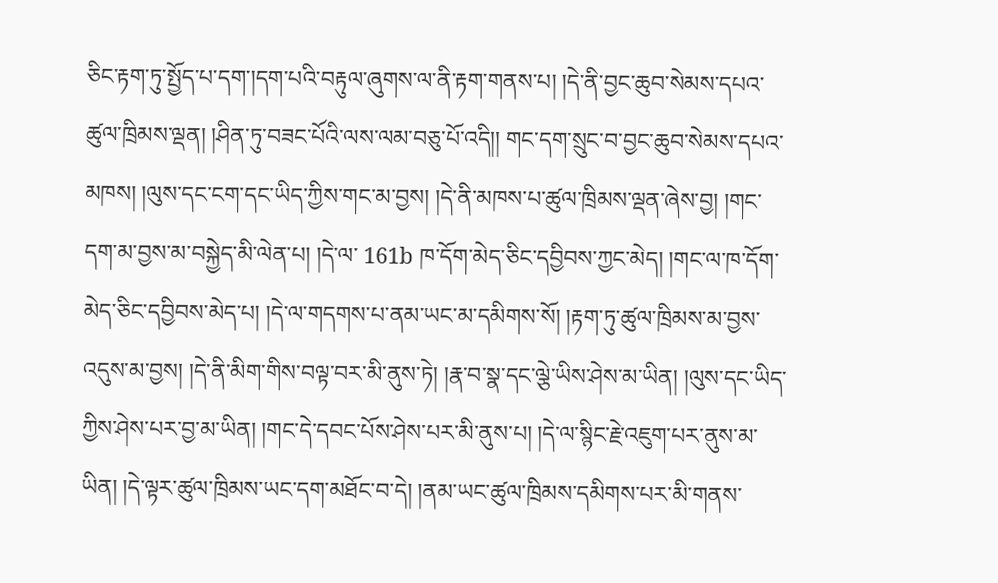ཅིང་རྟག་ཏུ་སྤྱོད་པ་དག་།དག་པའི་བརྟུལ་ཞུགས་ལ་ནི་རྟག་གནས་པ། །དེ་ནི་བྱང་ཆུབ་སེམས་དཔའ་ཚུལ་ཁྲིམས་ལྡན། །ཤིན་ཏུ་བཟང་པོའི་ལས་ལམ་བཅུ་པོ་འདི།། གང་དག་སྲུང་བ་བྱང་ཆུབ་སེམས་དཔའ་མཁས། །ལུས་དང་ངག་དང་ཡིད་ཀྱིས་གང་མ་བྱས། །དེ་ནི་མཁས་པ་ཚུལ་ཁྲིམས་ལྡན་ཞེས་བྱ། །གང་དག་མ་བྱས་མ་བསྐྱེད་མི་ལེན་པ། །དེ་ལ་ 161b ཁ་དོག་མེད་ཅིང་དབྱིབས་ཀྱང་མེད། །གང་ལ་ཁ་དོག་མེད་ཅིང་དབྱིབས་མེད་པ། །དེ་ལ་གདགས་པ་ནམ་ཡང་མ་དམིགས་སོ། །རྟག་ཏུ་ཚུལ་ཁྲིམས་མ་བྱས་འདུས་མ་བྱས། །དེ་ནི་མིག་གིས་བལྟ་བར་མི་ནུས་ཏེ། །རྣ་བ་སྣ་དང་ལྕེ་ཡིས་ཤེས་མ་ཡིན། །ལུས་དང་ཡིད་ཀྱིས་ཤེས་པར་བྱ་མ་ཡིན། །གང་དེ་དབང་པོས་ཤེས་པར་མི་ནུས་པ། །དེ་ལ་སྙིང་རྗེ་འཇུག་པར་ནུས་མ་ཡིན། །དེ་ལྟར་ཚུལ་ཁྲིམས་ཡང་དག་མཐོང་བ་དེ། །ནམ་ཡང་ཚུལ་ཁྲིམས་དམིགས་པར་མི་གནས་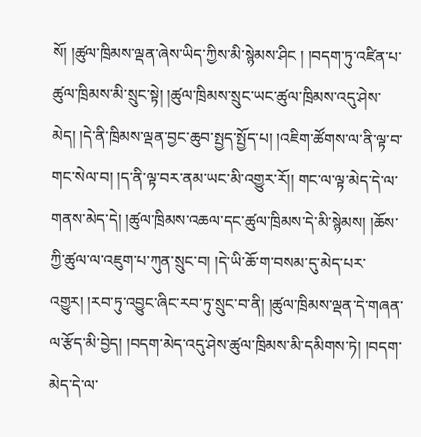སོ། །ཚུལ་ཁྲིམས་ལྡན་ཞེས་ཡིད་ཀྱིས་མི་སྙེམས་ཤིང ། །བདག་ཏུ་འཛིན་པ་ཚུལ་ཁྲིམས་མི་སྲུང་སྟེ། །ཚུལ་ཁྲིམས་སྲུང་ཡང་ཚུལ་ཁྲིམས་འདུ་ཤེས་མེད། །དེ་ནི་ཁྲིམས་ལྡན་བྱང་ཆུབ་སྤྱད་སྤྱོད་པ། །འཇིག་ཚོགས་ལ་ནི་ལྟ་བ་གང་སེལ་བ། །ད་ནི་ལྟ་བར་ནམ་ཡང་མི་འགྱུར་རོ།། གང་ལ་ལྟ་མེད་དེ་ལ་གནས་མེད་དེ། །ཚུལ་ཁྲིམས་འཆལ་དང་ཚུལ་ཁྲིམས་དེ་མི་སྙེམས། །ཆོས་ཀྱི་ཚུལ་ལ་འཇུག་པ་ཀུན་སྲུང་བ། །དེ་ཡི་ཆོ་ག་བསམ་དུ་མེད་པར་འགྱུར། །རབ་ཏུ་འབྱུང་ཞིང་རབ་ཏུ་སྲུང་བ་ནི། །ཚུལ་ཁྲིམས་ལྡན་དེ་གཞན་ལ་རྩོད་མི་བྱེད། །བདག་མེད་འདུ་ཤེས་ཚུལ་ཁྲིམས་མི་དམིགས་ཏེ། །བདག་མེད་དེ་ལ་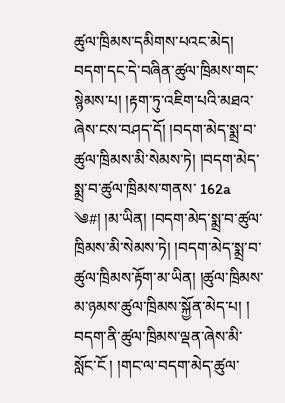ཚུལ་ཁྲིམས་དམིགས་པའང་མེད། བདག་དང་དེ་བཞིན་ཚུལ་ཁྲིམས་གང་སྙེམས་པ། །རྟག་ཏུ་འཇིག་པའི་མཐའ་ཞེས་ངས་བཤད་དོ། །བདག་མེད་སྨྲ་བ་ཚུལ་ཁྲིམས་མི་སེམས་ཏེ། །བདག་མེད་སྨྲ་བ་ཚུལ་ཁྲིམས་གནས་ 162a ༄#། །མ་ཡིན། །བདག་མེད་སྨྲ་བ་ཚུལ་ཁྲིམས་མི་སེམས་ཏེ། །བདག་མེད་སྨྲ་བ་ཚུལ་ཁྲིམས་རྟོག་མ་ཡིན། །ཚུལ་ཁྲིམས་མ་ཉམས་ཚུལ་ཁྲིམས་སྐྱོན་མེད་པ། ། བདག་ནི་ཚུལ་ཁྲིམས་ལྡན་ཞེས་མི་སློང་ངོ ། །གང་ལ་བདག་མེད་ཚུལ་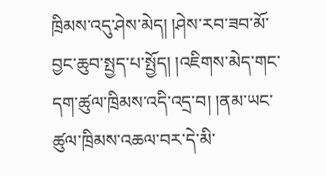ཁྲིམས་འདུ་ཤེས་མེད། །ཤེས་རབ་ཟབ་མོ་བྱང་ཆུབ་སྤྱད་པ་སྤྱོད། །འཇིགས་མེད་གང་དག་ཚུལ་ཁྲིམས་འདི་འདྲ་བ། །ནམ་ཡང་ཚུལ་ཁྲིམས་འཆལ་བར་དེ་མི་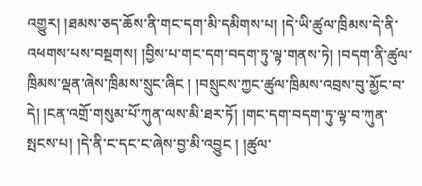འགྱུར། །ཐམས་ཅད་ཆོས་ནི་གང་དག་མི་དམིགས་པ། །དེ་ཡི་ཚུལ་ཁྲིམས་དེ་ནི་འཕགས་པས་བསྔགས། །བྱིས་པ་གང་དག་བདག་ཏུ་ལྟ་གནས་ཏེ། །བདག་ནི་ཚུལ་ཁྲིམས་ལྡན་ཞེས་ཁྲིམས་སྲུང་ཞིང ། །བསྲུངས་ཀྱང་ཚུལ་ཁྲིམས་འབྲས་བུ་མྱོང་བ་དེ། །ངན་འགྲོ་གསུམ་པོ་ཀུན་ལས་མི་ཐར་ཏོ། །གང་དག་བདག་ཏུ་ལྟ་བ་ཀུན་སྤངས་པ། །དེ་ནི་ང་དང་ང་ཞེས་བྱ་མི་འབྱུང ། །ཚུལ་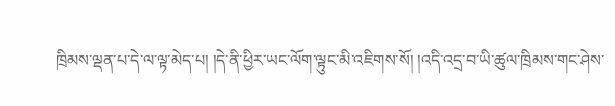ཁྲིམས་ལྡན་པ་དེ་ལ་ལྟ་མེད་པ། །དེ་ནི་ཕྱིར་ཡང་ལོག་ལྟུང་མི་འཇིགས་སོ། །འདི་འདྲ་བ་ཡི་ཚུལ་ཁྲིམས་གང་ཤེས་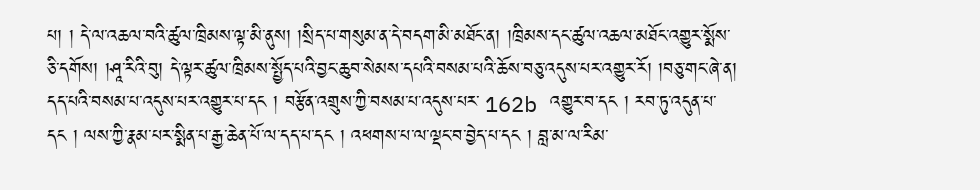པ། ། དེ་ལ་འཆལ་བའི་ཚུལ་ཁྲིམས་ལྟ་མི་ནུས། །སྲིད་པ་གསུམ་ན་དེ་བདག་མི་མཐོང་ན། །ཁྲིམས་དང་ཚུལ་འཆལ་མཐོང་འགྱུར་སྨོས་ཅི་དགོས། །ཤཱ་རིའི་བུ། དེ་ལྟར་ཚུལ་ཁྲིམས་སྤྱོད་པའི་བྱང་ཆུབ་སེམས་དཔའི་བསམ་པའི་ཆོས་བཅུ་འདུས་པར་འགྱུར་རོ། །བཅུ་གང་ཞེ་ན། དད་པའི་བསམ་པ་འདུས་པར་འགྱུར་པ་དང ། བརྩོན་འགྲུས་ཀྱི་བསམ་པ་འདུས་པར་ 162b འགྱུར་བ་དང ། རབ་ཏུ་འདུན་པ་དང ། ལས་ཀྱི་རྣམ་པར་སྨིན་པ་རྒྱ་ཆེན་པོ་ལ་དད་པ་དང ། འཕགས་པ་ལ་ལྡང་བ་བྱེད་པ་དང ། བླ་མ་ལ་རིམ་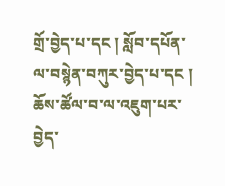གྲོ་བྱེད་པ་དང ། སློབ་དཔོན་ལ་བསྙེན་བཀུར་བྱེད་པ་དང ། ཆོས་ཚོལ་བ་ལ་འཇུག་པར་བྱེད་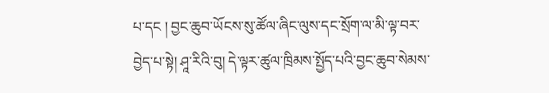པ་དང ། བྱང་ཆུབ་ཡོངས་སུ་ཚོལ་ཞིང་ལུས་དང་སྲོག་ལ་མི་ལྟ་བར་བྱེད་པ་སྟེ། ཤཱ་རིའི་བུ། དེ་ལྟར་ཚུལ་ཁྲིམས་སྤྱོད་པའི་བྱང་ཆུབ་སེམས་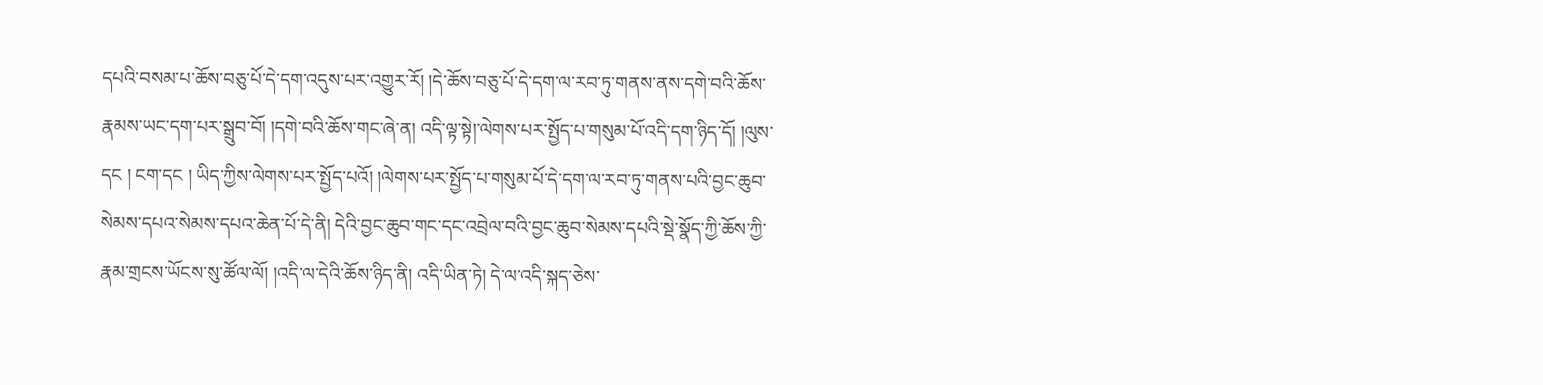དཔའི་བསམ་པ་ཆོས་བཅུ་པོ་དེ་དག་འདུས་པར་འགྱུར་རོ། །དེ་ཆོས་བཅུ་པོ་དེ་དག་ལ་རབ་ཏུ་གནས་ནས་དགེ་བའི་ཆོས་རྣམས་ཡང་དག་པར་སྒྲུབ་བོ། །དགེ་བའི་ཆོས་གང་ཞེ་ན། འདི་ལྟ་སྟེ།་ལེགས་པར་སྤྱོད་པ་གསུམ་པོ་འདི་དག་ཉིད་དོ། །ལུས་དང ། ངག་དང ། ཡིད་ཀྱིས་ལེགས་པར་སྤྱོད་པའོ། །ལེགས་པར་སྤྱོད་པ་གསུམ་པོ་དེ་དག་ལ་རབ་ཏུ་གནས་པའི་བྱང་ཆུབ་སེམས་དཔའ་སེམས་དཔའ་ཆེན་པོ་དེ་ནི། དེའི་བྱང་ཆུབ་གང་དང་འབྲེལ་བའི་བྱང་ཆུབ་སེམས་དཔའི་སྡེ་སྣོད་ཀྱི་ཆོས་ཀྱི་རྣམ་གྲངས་ཡོངས་སུ་ཚོལ་ལོ། །འདི་ལ་དེའི་ཆོས་ཉིད་ནི། འདི་ཡིན་ཏེ། དེ་ལ་འདི་སྐད་ཅེས་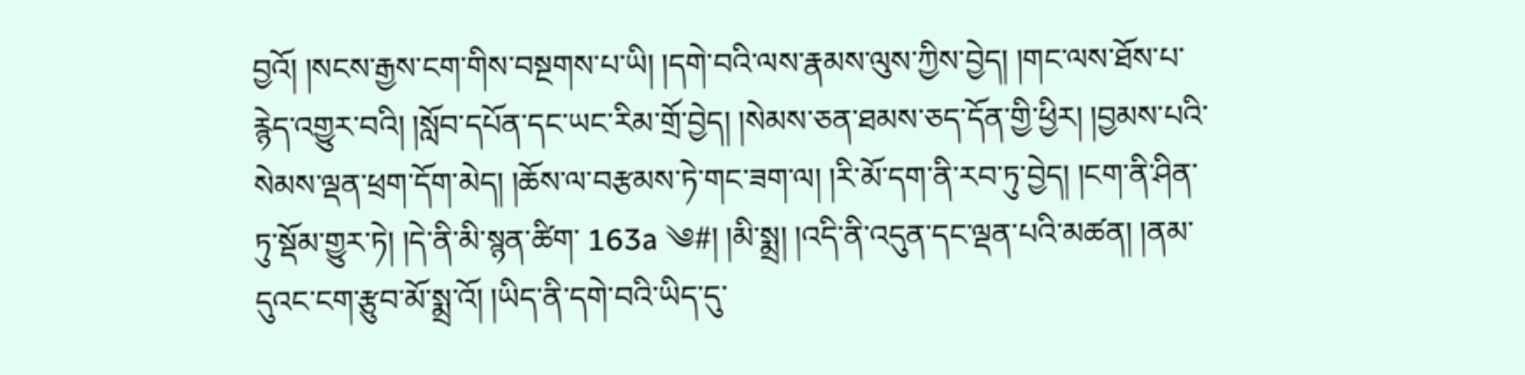བྱའོ། །སངས་རྒྱས་ངག་གིས་བསྔགས་པ་ཡི། །དགེ་བའི་ལས་རྣམས་ལུས་ཀྱིས་བྱེད། །གང་ལས་ཐོས་པ་རྙེད་འགྱུར་བའི། །སློབ་དཔོན་དང་ཡང་རིམ་གྲོ་བྱེད། །སེམས་ཅན་ཐམས་ཅད་དོན་གྱི་ཕྱིར། །བྱམས་པའི་སེམས་ལྡན་ཕྲག་དོག་མེད། །ཆོས་ལ་བརྩམས་ཏེ་གང་ཟག་ལ། །རི་མོ་དག་ནི་རབ་ཏུ་བྱེད། །ངག་ནི་ཤིན་ཏུ་སྡོམ་གྱུར་ཏེ། །དེ་ནི་མི་སྙན་ཚིག་ 163a ༄#། །མི་སྨྲ། །འདི་ནི་འདུན་དང་ལྡན་པའི་མཚན། །ནམ་དུའང་ངག་རྩུབ་མོ་སྨྲ་འོ། །ཡིད་ནི་དགེ་བའི་ཡིད་དུ་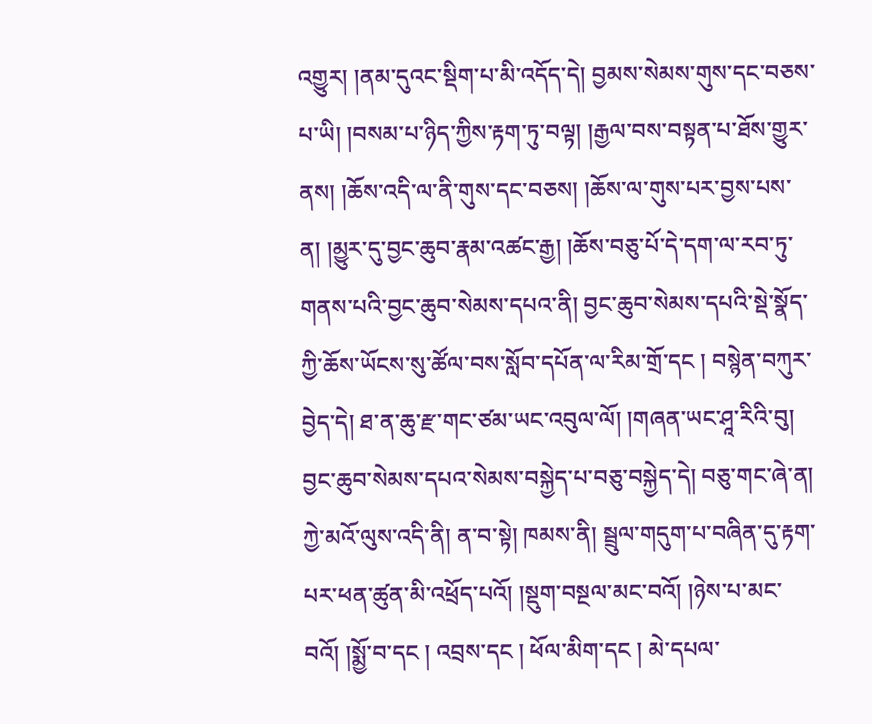འགྱུར། །ནམ་དུའང་སྡིག་པ་མི་འདོད་དེ། བྱམས་སེམས་གུས་དང་བཅས་པ་ཡི། །བསམ་པ་ཉིད་ཀྱིས་རྟག་ཏུ་བལྟ། །རྒྱལ་བས་བསྟན་པ་ཐོས་གྱུར་ནས། །ཆོས་འདི་ལ་ནི་གུས་དང་བཅས། །ཆོས་ལ་གུས་པར་བྱས་པས་ན། །མྱུར་དུ་བྱང་ཆུབ་རྣམ་འཚང་རྒྱ། །ཆོས་བཅུ་པོ་དེ་དག་ལ་རབ་ཏུ་གནས་པའི་བྱང་ཆུབ་སེམས་དཔའ་ནི། བྱང་ཆུབ་སེམས་དཔའི་སྡེ་སྣོད་ཀྱི་ཆོས་ཡོངས་སུ་ཚོལ་བས་སློབ་དཔོན་ལ་རིམ་གྲོ་དང ། བསྙེན་བཀུར་བྱེད་དེ། ཐ་ན་ཆུ་རྫ་གང་ཙམ་ཡང་འབུལ་ལོ། །གཞན་ཡང་ཤཱ་རིའི་བུ། བྱང་ཆུབ་སེམས་དཔའ་སེམས་བསྐྱེད་པ་བཅུ་བསྐྱེད་དེ། བཅུ་གང་ཞེ་ན། ཀྱེ་མའོ་ལུས་འདི་ནི། ན་བ་སྟེ། ཁམས་ནི། སྦྲུལ་གདུག་པ་བཞིན་དུ་རྟག་པར་ཕན་ཚུན་མི་འཕྲོད་པའོ། །སྡུག་བསྔལ་མང་བའོ། །ཉེས་པ་མང་བའོ། །སྨྱོ་བ་དང ། འབྲས་དང ། ཕོལ་མིག་དང ། མེ་དཔལ་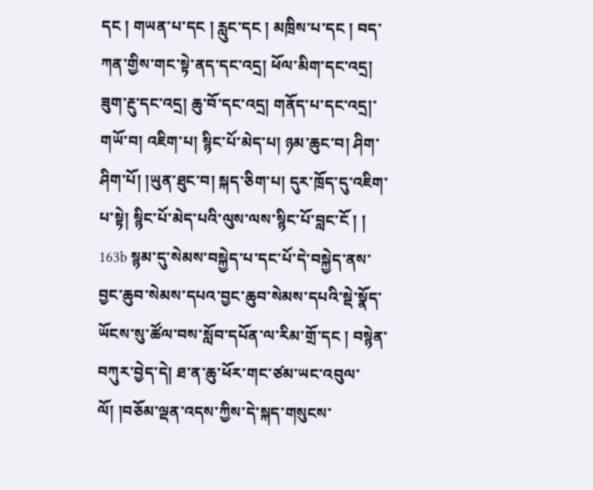དང ། གཡན་པ་དང ། རླུང་དང ། མཁྲིས་པ་དང ། བད་ཀན་གྱིས་གང་སྟེ་ནད་དང་འདྲ། ཕོལ་མིག་དང་འདྲ། ཟུག་རྔུ་དང་འདྲ། ཆུ་བོ་དང་འདྲ། གནོད་པ་དང་འདྲ།་གཡོ་བ། འཇིག་པ། སྙིང་པོ་མེད་པ། ཉམ་ཆུང་བ། ཤིག་ཤིག་པོ། །ཡུན་ཐུང་བ། སྐད་ཅིག་པ། དུར་ཁྲོད་དུ་འཇིག་པ་སྟེ། སྙིང་པོ་མེད་པའི་ལུས་ལས་སྙིང་པོ་བླང་ངོ ། ། 163b སྙམ་དུ་སེམས་བསྐྱེད་པ་དང་པོ་དེ་བསྐྱེད་ནས་བྱང་ཆུབ་སེམས་དཔའ་བྱང་ཆུབ་སེམས་དཔའི་སྡེ་སྣོད་ཡོངས་སུ་ཚོལ་བས་སློབ་དཔོན་ལ་རིམ་གྲོ་དང ། བསྙེན་བཀུར་བྱེད་དེ། ཐ་ན་ཆུ་ཕོར་གང་ཙམ་ཡང་འབུལ་ལོ། །བཅོམ་ལྡན་འདས་ཀྱིས་དེ་སྐད་གསུངས་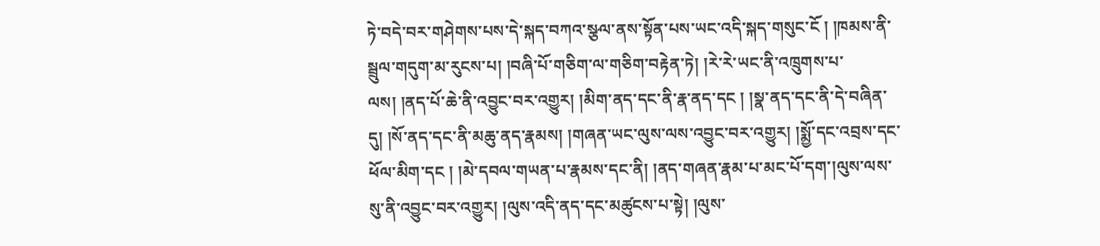ཏེ་བདེ་བར་གཤེགས་པས་དེ་སྐད་བཀའ་སྩལ་ནས་སྟོན་པས་ཡང་འདི་སྐད་གསུང་ངོ ། །ཁམས་ནི་སྦྲུལ་གདུག་མ་རུངས་པ། །བཞི་པོ་གཅིག་ལ་གཅིག་བརྟེན་ཏེ། །རེ་རེ་ཡང་ནི་འཁྲུགས་པ་ལས། །ནད་པོ་ཆེ་ནི་འབྱུང་བར་འགྱུར། །མིག་ནད་དང་ནི་རྣ་ནད་དང ། །སྣ་ནད་དང་ནི་དེ་བཞིན་དུ། །སོ་ནད་དང་ནི་མཆུ་ནད་རྣམས། །གཞན་ཡང་ལུས་ལས་འབྱུང་བར་འགྱུར། །སྨྱོ་དང་འབྲས་དང་ཕོལ་མིག་དང ། །མེ་དབལ་གཡན་པ་རྣམས་དང་ནི། །ནད་གཞན་རྣམ་པ་མང་པོ་དག་།ལུས་ལས་སུ་ནི་འབྱུང་བར་འགྱུར། །ལུས་འདི་ནད་དང་མཚུངས་པ་སྟེ། །ལུས་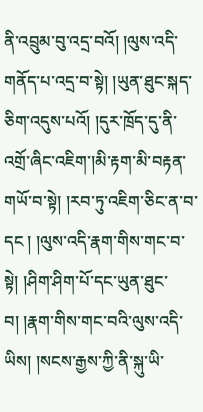ནི་འབྲུམ་བུ་འདྲ་བའོ། །ལུས་འདི་གནོད་པ་འདྲ་བ་སྟེ། །ཡུན་ཐུང་སྐད་ཅིག་འདུས་པའོ། །དུར་ཁྲོད་དུ་ནི་འགྲོ་ཞིང་འཇིག་།མི་རྟག་མི་བརྟན་གཡོ་བ་སྟེ། །རབ་ཏུ་འཇིག་ཅིང་ན་བ་དང ། །ལུས་འདི་རྣག་གིས་གང་བ་སྟེ། །ཤིག་ཤིག་པོ་དང་ཡུན་ཐུང་བ། །རྣག་གིས་གང་བའི་ལུས་འདི་ཡིས། །སངས་རྒྱས་ཀྱི་ནི་སྐུ་ཡི་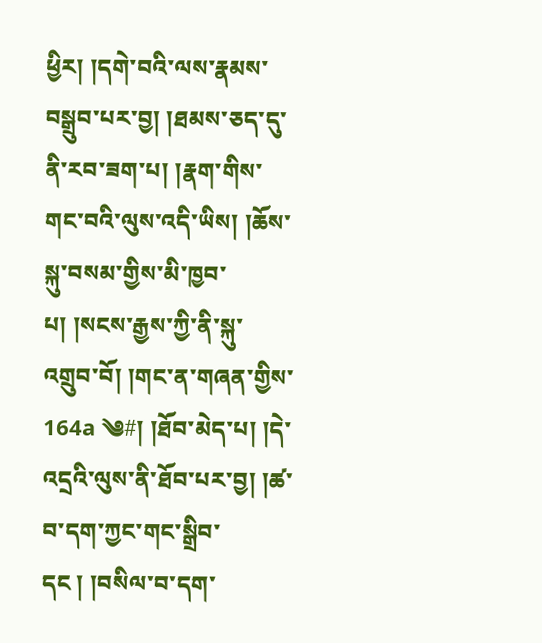ཕྱིར། །དགེ་བའི་ལས་རྣམས་བསྒྲུབ་པར་བྱ། །ཐམས་ཅད་དུ་ནི་རབ་ཟག་པ། །རྣག་གིས་གང་བའི་ལུས་འདི་ཡིས། །ཆོས་སྐུ་བསམ་གྱིས་མི་ཁྱབ་པ། །སངས་རྒྱས་ཀྱི་ནི་སྐུ་འགྲུབ་བོ། །གང་ན་གཞན་གྱིས་ 164a ༄#། །ཐོབ་མེད་པ། །དེ་འདྲའི་ལུས་ནི་ཐོབ་པར་བྱ། །ཚ་བ་དག་ཀྱང་གང་སྒྲིབ་དང ། །བསིལ་བ་དག་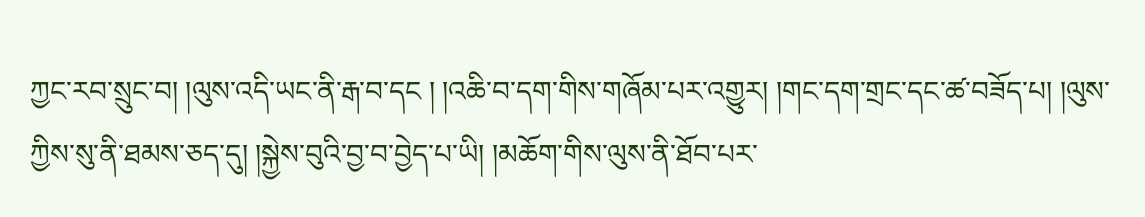ཀྱང་རབ་སྲུང་བ། །ལུས་འདི་ཡང་ནི་རྒ་བ་དང ། །འཆི་བ་དག་གིས་གཞོམ་པར་འགྱུར། །གང་དག་གྲང་དང་ཚ་བཟོད་པ། །ལུས་ཀྱིས་སུ་ནི་ཐམས་ཅད་དུ། །སྐྱེས་བུའི་བྱ་བ་བྱེད་པ་ཡི། །མཆོག་གིས་ལུས་ནི་ཐོབ་པར་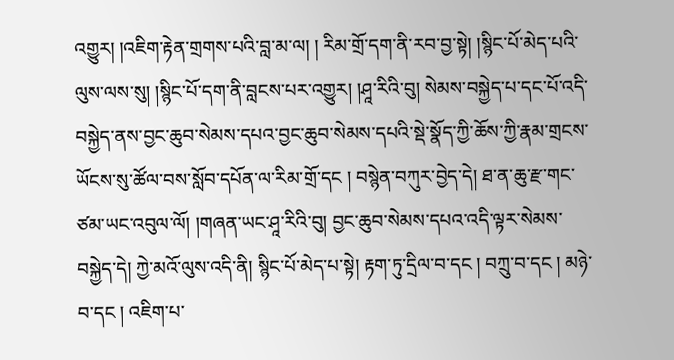འགྱུར། །འཇིག་རྟེན་གྲགས་པའི་བླ་མ་ལ། ། རིམ་གྲོ་དག་ནི་རབ་བྱ་སྟེ། །སྙིང་པོ་མེད་པའི་ལུས་ལས་སུ། །སྙིང་པོ་དག་ནི་བླངས་པར་འགྱུར། །ཤཱ་རིའི་བུ། སེམས་བསྐྱེད་པ་དང་པོ་འདི་བསྐྱེད་ནས་བྱང་ཆུབ་སེམས་དཔའ་བྱང་ཆུབ་སེམས་དཔའི་སྡེ་སྣོད་ཀྱི་ཆོས་ཀྱི་རྣམ་གྲངས་ཡོངས་སུ་ཚོལ་བས་སློབ་དཔོན་ལ་རིམ་གྲོ་དང ། བསྙེན་བཀུར་བྱེད་དེ། ཐ་ན་ཆུ་རྫ་གང་ཙམ་ཡང་འབུལ་ལོ། །གཞན་ཡང་ཤཱ་རིའི་བུ། བྱང་ཆུབ་སེམས་དཔའ་འདི་ལྟར་སེམས་བསྐྱེད་དེ། ཀྱེ་མའོ་ལུས་འདི་ནི། སྙིང་པོ་མེད་པ་སྟེ། རྟག་ཏུ་དྲིལ་བ་དང ། བཀྲུ་བ་དང ། མཉེ་བ་དང ། འཇིག་པ་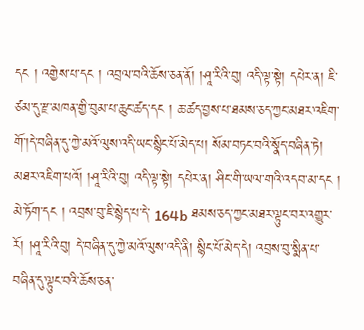དང ། འགྱེས་པ་དང ། འབྲལ་བའི་ཆོས་ཅན་ནོ། །ཤཱ་རིའི་བུ། འདི་ལྟ་སྟེ། དཔེར་ན། ཇི་ཙམ་དུ་རྫ་མཁན་གྱི་བུམ་པ་ཆུང་ཚད་དང ། ཆ་ཚད་བྱས་པ་ཐམས་ཅད་ཀྱང་མཐར་འཇིག་གོ་།དེ་བཞིན་དུ་ཀྱེ་མའོ་ལུས་འདི་ཡང་སྙིང་པོ་མེད་པ། སོམ་བཏང་བའི་སྣོད་བཞིན་ཏེ། མཐར་འཇིག་པའོ། །ཤཱ་རིའི་བུ། འདི་ལྟ་སྟེ། དཔེར་ན། ཤིང་གི་ཡལ་གའི་འདབ་མ་དང ། མེ་ཏོག་དང ། འབྲས་བུ་ཇི་སྙེད་པ་དེ་ 164b ཐམས་ཅད་ཀྱང་མཐར་ལྟུང་བར་འགྱུར་རོ། །ཤཱ་རིའི་བུ། དེ་བཞིན་དུ་ཀྱེ་མའོ་ལུས་འདི་ནི། སྙིང་པོ་མེད་དེ། འབྲས་བུ་སྨིན་པ་བཞིན་དུ་ལྟུང་བའི་ཆོས་ཅན་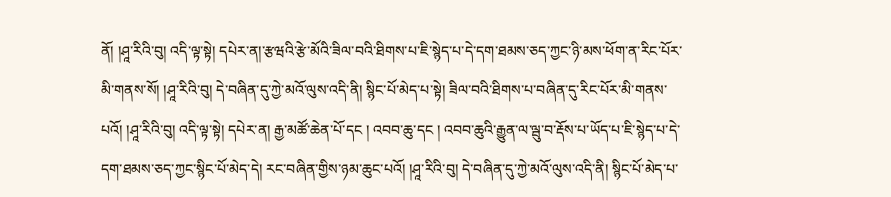ནོ། །ཤཱ་རིའི་བུ། འདི་ལྟ་སྟེ། དཔེར་ན།་རྩཝའི་རྩེ་མོའི་ཟིལ་བའི་ཐིགས་པ་ཇི་སྙེད་པ་དེ་དག་ཐམས་ཅད་ཀྱང་ཉི་མས་ཕོག་ན་རིང་པོར་མི་གནས་སོ། །ཤཱ་རིའི་བུ། དེ་བཞིན་དུ་ཀྱེ་མའོ་ལུས་འདི་ནི། སྙིང་པོ་མེད་པ་སྟེ། ཟིལ་བའི་ཐིགས་པ་བཞིན་དུ་རིང་པོར་མི་གནས་པའོ། །ཤཱ་རིའི་བུ། འདི་ལྟ་སྟེ། དཔེར་ན། རྒྱ་མཚོ་ཆེན་པོ་དང ། འབབ་ཆུ་དང ། འབབ་ཆུའི་རྒྱུན་ལ་ལྦུ་བ་རྡོས་པ་ཡོད་པ་ཇི་སྙེད་པ་དེ་དག་ཐམས་ཅད་ཀྱང་སྙིང་པོ་མེད་དེ། རང་བཞིན་གྱིས་ཉམ་ཆུང་པའོ། །ཤཱ་རིའི་བུ། དེ་བཞིན་དུ་ཀྱེ་མའོ་ལུས་འདི་ནི། སྙིང་པོ་མེད་པ་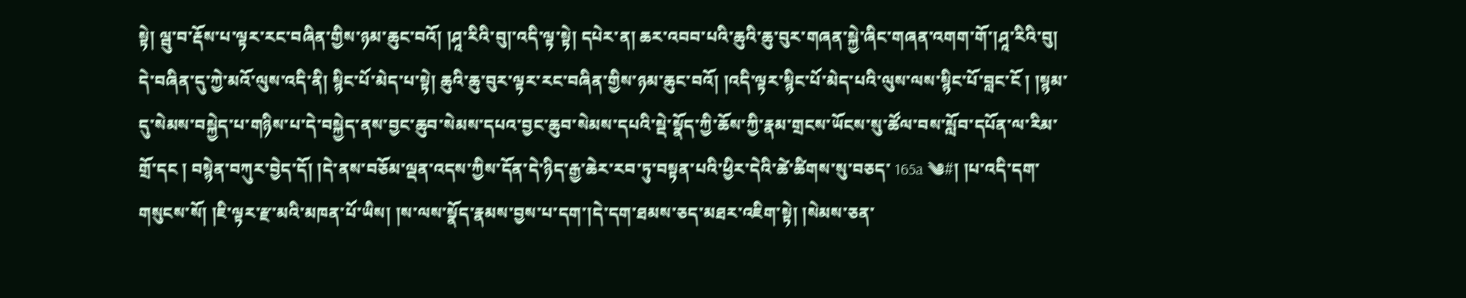སྟེ། ལྦུ་བ་རྡོས་པ་ལྟར་རང་བཞིན་གྱིས་ཉམ་ཆུང་བའོ། །ཤཱ་རིའི་བུ།་འདི་ལྟ་སྟེ། དཔེར་ན། ཆར་འབབ་པའི་ཆུའི་ཆུ་བུར་གཞན་སྐྱེ་ཞིང་གཞན་འགག་གོ་།ཤཱ་རིའི་བུ། དེ་བཞིན་དུ་ཀྱེ་མའོ་ལུས་འདི་ནི། སྙིང་པོ་མེད་པ་སྟེ། ཆུའི་ཆུ་བུར་ལྟར་རང་བཞིན་གྱིས་ཉམ་ཆུང་བའོ། །འདི་ལྟར་སྙིང་པོ་མེད་པའི་ལུས་ལས་སྙིང་པོ་བླང་ངོ ། །སྙམ་དུ་སེམས་བསྐྱེད་པ་གཉིས་པ་དེ་བསྐྱེད་ནས་བྱང་ཆུབ་སེམས་དཔའ་བྱང་ཆུབ་སེམས་དཔའི་སྡེ་སྣོད་ཀྱི་ཆོས་ཀྱི་རྣམ་གྲངས་ཡོངས་སུ་ཚོལ་བས་སློབ་དཔོན་ལ་རིམ་གྲོ་དང ། བསྙེན་བཀུར་བྱེད་དོ། །དེ་ནས་བཅོམ་ལྡན་འདས་ཀྱིས་དོན་དེ་ཉིད་རྒྱ་ཆེར་རབ་ཏུ་བསྟན་པའི་ཕྱིར་དེའི་ཚེ་ཚིགས་སུ་བཅད་ 165a ༄#། །པ་འདི་དག་གསུངས་སོ། །ཇི་ལྟར་རྫ་མའི་མཁན་པོ་ཡིས། །ས་ལས་སྣོད་རྣམས་བྱས་པ་དག་།དེ་དག་ཐམས་ཅད་མཐར་འཇིག་སྟེ། །སེམས་ཅན་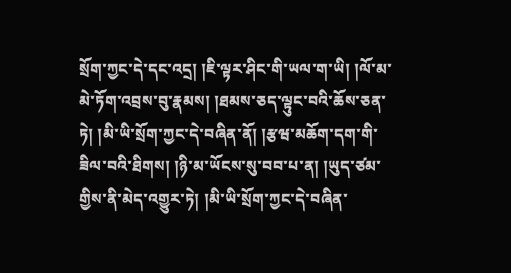སྲོག་ཀྱང་དེ་དང་འདྲ། །ཇི་ལྟར་ཤིང་གི་ཡལ་ག་ཡི། །ལོ་མ་མེ་ཏོག་འབྲས་བུ་རྣམས། །ཐམས་ཅད་ལྟུང་བའི་ཆོས་ཅན་ཏེ། །མི་ཡི་སྲོག་ཀྱང་དེ་བཞིན་ནོ། །རྩཝ་མཆོག་དག་གི་ཟིལ་བའི་ཐིགས། །ཉི་མ་ཡོངས་སུ་བབ་པ་ན། །ཡུད་ཙམ་གྱིས་ནི་མེད་འགྱུར་ཏེ། །མི་ཡི་སྲོག་ཀྱང་དེ་བཞིན་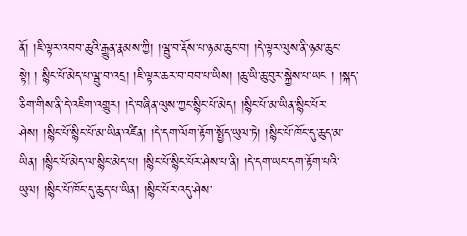ནོ། །ཇི་ལྟར་འབབ་ཆུའི་རྒྱུན་རྣམས་ཀྱི། །ལྦུ་བ་རྡོས་པ་ཉམ་ཆུང་བ། །དེ་ལྟར་ལུས་ནི་ཉམ་ཆུང་སྟེ། ། སྙིང་པོ་མེད་པ་ལྦུ་བ་འདྲ། །ཇི་ལྟར་ཆར་བ་བབ་པ་ཡིས། །ཆུ་ཡི་ཆུ་བུར་སྐྱེས་པ་ཡང ། །སྐད་ཅིག་གིས་ནི་དེ་འཇིག་འགྱུར། །དེ་བཞིན་ལུས་ཀྱང་སྙིང་པོ་མེད། །སྙིང་པོ་མ་ཡིན་སྙིང་པོར་ཤེས། །སྙིང་པོ་སྙིང་པོ་མ་ཡིན་འཛིན། །དེ་དག་ལོག་རྟོག་སྤྱོད་ཡུལ་ཏེ། །སྙིང་པོ་ཁོང་དུ་ཆུད་མ་ཡིན། །སྙིང་པོ་མེད་ལ་སྙིང་མེད་པ། །སྙིང་པོ་སྙིང་པོར་ཤེས་པ་ནི། །དེ་དག་ཡང་དག་རྟོག་པའི་ཡུལ། །སྙིང་པོ་ཁོང་དུ་ཆུད་པ་ཡིན། །སྙིང་པོར་འདུ་ཤེས་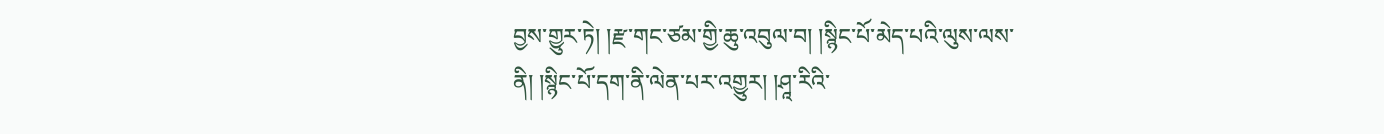བྱས་གྱུར་ཏེ། །རྫ་གང་ཙམ་གྱི་ཆུ་འབུལ་བ། །སྙིང་པོ་མེད་པའི་ལུས་ལས་ནི། །སྙིང་པོ་དག་ནི་ལེན་པར་འགྱུར། །ཤཱ་རིའི་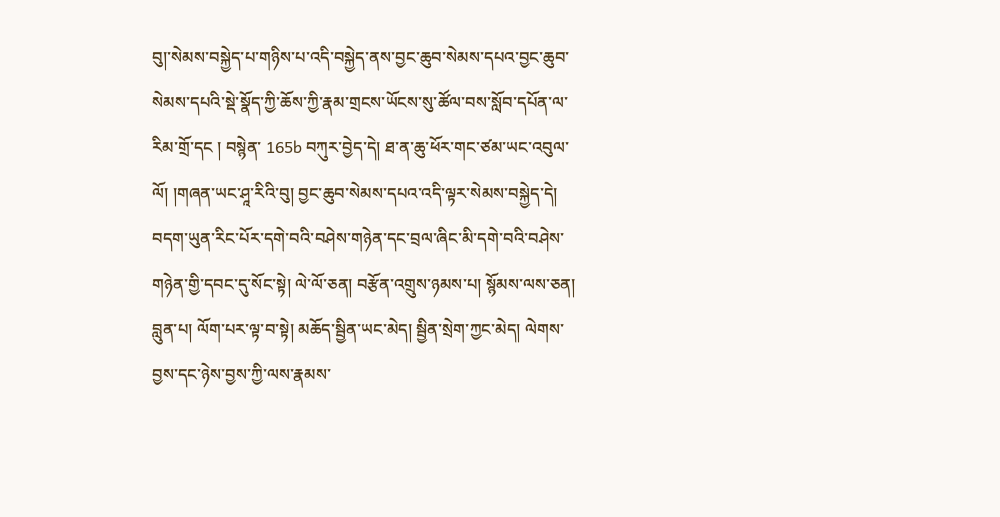བུ།་སེམས་བསྐྱེད་པ་གཉིས་པ་འདི་བསྐྱེད་ནས་བྱང་ཆུབ་སེམས་དཔའ་བྱང་ཆུབ་སེམས་དཔའི་སྡེ་སྣོད་ཀྱི་ཆོས་ཀྱི་རྣམ་གྲངས་ཡོངས་སུ་ཚོལ་བས་སློབ་དཔོན་ལ་རིམ་གྲོ་དང ། བསྙེན་ 165b བཀུར་བྱེད་དེ། ཐ་ན་ཆུ་ཕོར་གང་ཙམ་ཡང་འབུལ་ལོ། །གཞན་ཡང་ཤཱ་རིའི་བུ། བྱང་ཆུབ་སེམས་དཔའ་འདི་ལྟར་སེམས་བསྐྱེད་དེ། བདག་ཡུན་རིང་པོར་དགེ་བའི་བཤེས་གཉེན་དང་བྲལ་ཞིང་མི་དགེ་བའི་བཤེས་གཉེན་གྱི་དབང་དུ་སོང་སྟེ། ལེ་ལོ་ཅན། བརྩོན་འགྲུས་ཉམས་པ། སྙོམས་ལས་ཅན། བླུན་པ། ལོག་པར་ལྟ་བ་སྟེ། མཆོད་སྦྱིན་ཡང་མེད། སྦྱིན་སྲེག་ཀྱང་མེད། ལེགས་བྱས་དང་ཉེས་བྱས་ཀྱི་ལས་རྣམས་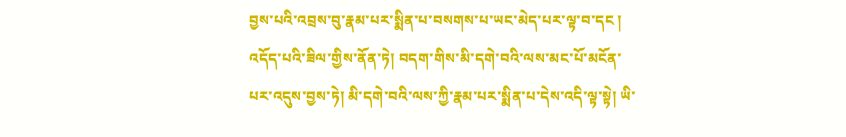བྱས་པའི་འབྲས་བུ་རྣམ་པར་སྨིན་པ་བསགས་པ་ཡང་མེད་པར་ལྟ་བ་དང ། འདོད་པའི་ཟིལ་གྱིས་ནོན་ཏེ། བདག་གིས་མི་དགེ་བའི་ལས་མང་པོ་མངོན་པར་འདུས་བྱས་ཏེ། མི་དགེ་བའི་ལས་ཀྱི་རྣམ་པར་སྨིན་པ་དེས་འདི་ལྟ་སྟེ། ཡི་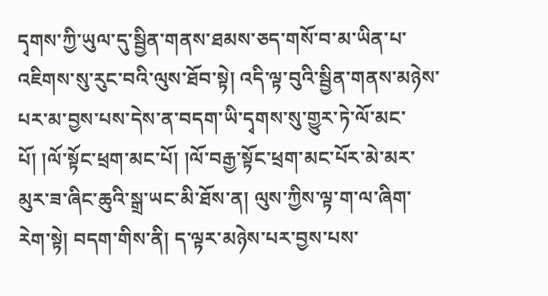དྭགས་ཀྱི་ཡུལ་དུ་སྦྱིན་གནས་ཐམས་ཅད་གསོ་བ་མ་ཡིན་པ་འཇིགས་སུ་རུང་བའི་ལུས་ཐོབ་སྟེ། འདི་ལྟ་བུའི་སྦྱིན་གནས་མཉེས་པར་མ་བྱས་པས་དེས་ན་བདག་ཡི་དྭགས་སུ་གྱུར་ཏེ་ལོ་མང་པོ། །ལོ་སྟོང་ཕྲག་མང་པོ། །ལོ་བརྒྱ་སྟོང་ཕྲག་མང་པོར་མེ་མར་མུར་ཟ་ཞིང་ཆུའི་སྒྲ་ཡང་མི་ཐོས་ན། ལུས་ཀྱིས་ལྟ་ག་ལ་ཞིག་རེག་སྟེ། བདག་གིས་ནི། ད་ལྟར་མཉེས་པར་བྱས་པས་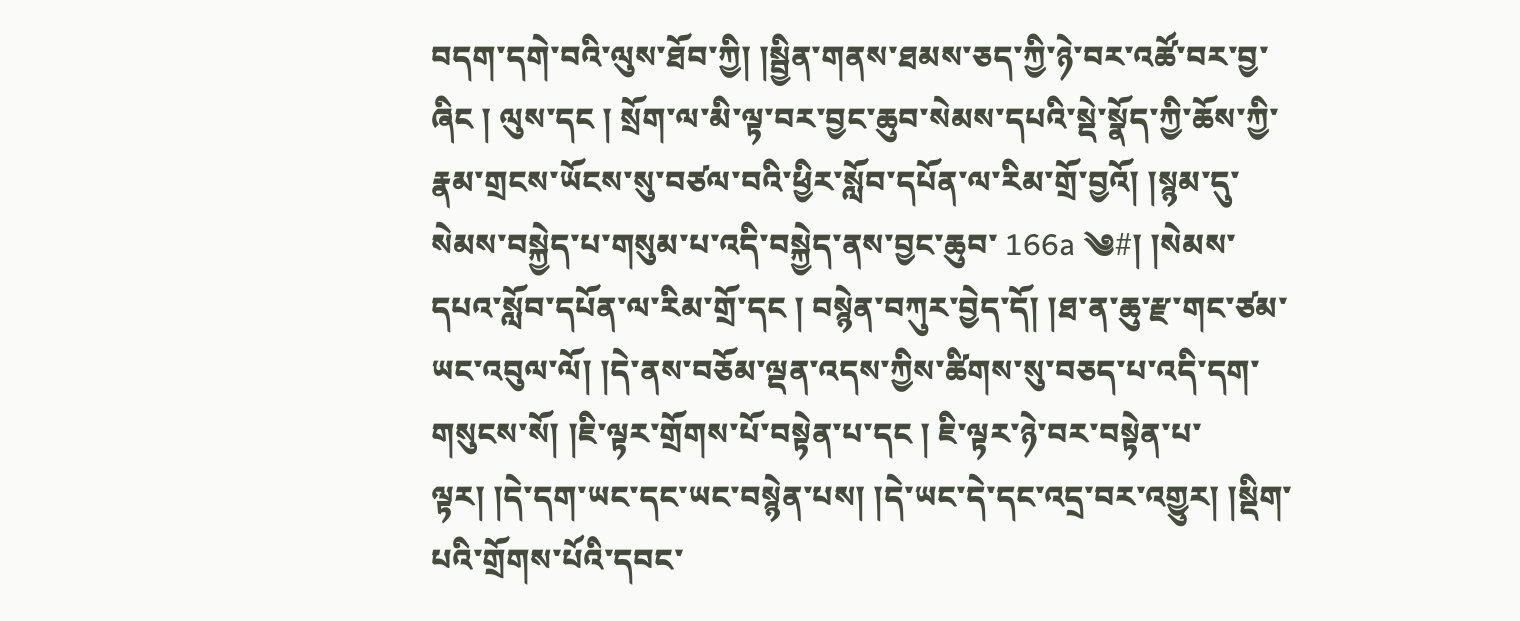བདག་དགེ་བའི་ལུས་ཐོབ་ཀྱི། །སྦྱིན་གནས་ཐམས་ཅད་ཀྱི་ཉེ་བར་འཚོ་བར་བྱ་ཞིང ། ལུས་དང ། སྲོག་ལ་མི་ལྟ་བར་བྱང་ཆུབ་སེམས་དཔའི་སྡེ་སྣོད་ཀྱི་ཆོས་ཀྱི་རྣམ་གྲངས་ཡོངས་སུ་བཙལ་བའི་ཕྱིར་སློབ་དཔོན་ལ་རིམ་གྲོ་བྱའོ། །སྙམ་དུ་སེམས་བསྐྱེད་པ་གསུམ་པ་འདི་བསྐྱེད་ནས་བྱང་ཆུབ་ 166a ༄#། །སེམས་དཔའ་སློབ་དཔོན་ལ་རིམ་གྲོ་དང ། བསྙེན་བཀུར་བྱེད་དོ། །ཐ་ན་ཆུ་རྫ་གང་ཙམ་ཡང་འབུལ་ལོ། །དེ་ནས་བཅོམ་ལྡན་འདས་ཀྱིས་ཚིགས་སུ་བཅད་པ་འདི་དག་གསུངས་སོ། །ཇི་ལྟར་གྲོགས་པོ་བསྟེན་པ་དང ། ཇི་ལྟར་ཉེ་བར་བསྟེན་པ་ལྟར། །དེ་དག་ཡང་དང་ཡང་བསྙེན་པས། །དེ་ཡང་དེ་དང་འདྲ་བར་འགྱུར། །སྡིག་པའི་གྲོགས་པོའི་དབང་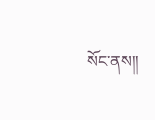སོང་ནས།།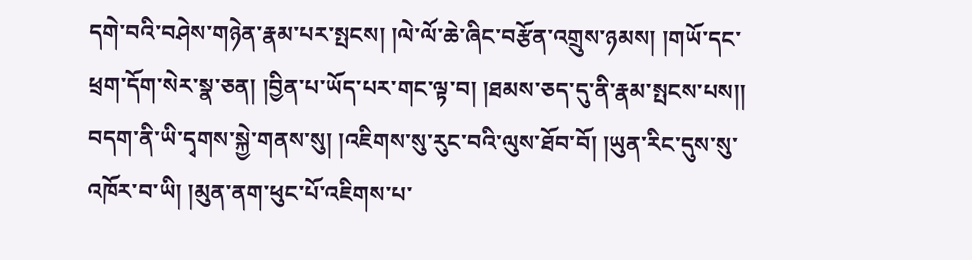དགེ་བའི་བཤེས་གཉེན་རྣམ་པར་སྤངས། །ལེ་ལོ་ཆེ་ཞིང་བརྩོན་འགྲུས་ཉམས། །གཡོ་དང་ཕྲག་དོག་སེར་སྣ་ཅན། །བྱིན་པ་ཡོད་པར་གང་ལྟ་བ། །ཐམས་ཅད་དུ་ནི་རྣམ་སྤངས་པས།། བདག་ནི་ཡི་དྭགས་སྐྱེ་གནས་སུ། །འཇིགས་སུ་རུང་བའི་ལུས་ཐོབ་བོ། །ཡུན་རིང་དུས་སུ་འཁོར་བ་ཡི། །མུན་ནག་ཕུང་པོ་འཇིགས་པ་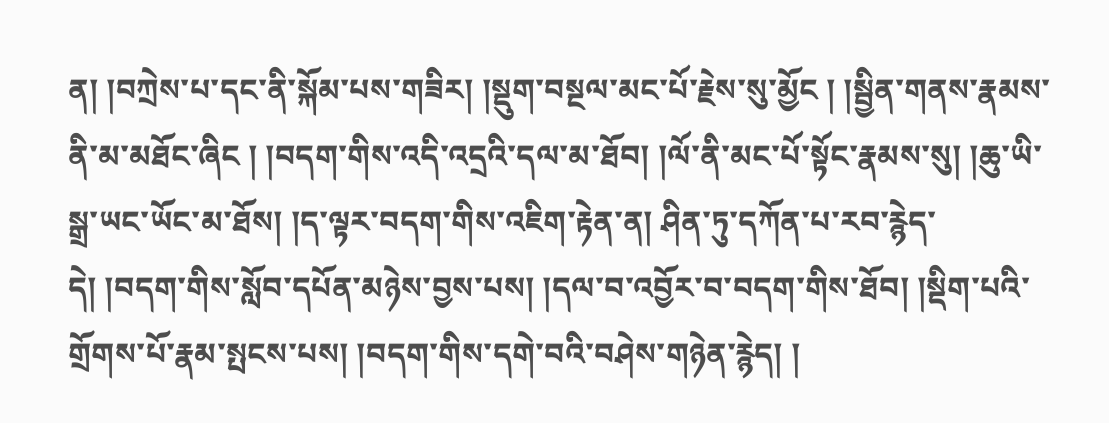ན། །བཀྲེས་པ་དང་ནི་སྐོམ་པས་གཟིར། །སྡུག་བསྔལ་མང་པོ་རྗེས་སུ་མྱོང ། །སྦྱིན་གནས་རྣམས་ནི་མ་མཐོང་ཞིང ། །བདག་གིས་འདི་འདྲའི་དལ་མ་ཐོབ། །ལོ་ནི་མང་པོ་སྟོང་རྣམས་སུ། །ཆུ་ཡི་སྒྲ་ཡང་ཡོང་མ་ཐོས། །ད་ལྟར་བདག་གིས་འཇིག་རྟེན་ན། ཤིན་ཏུ་དཀོན་པ་རབ་རྙེད་དེ། །བདག་གིས་སློབ་དཔོན་མཉེས་བྱས་པས། །དལ་བ་འབྱོར་བ་བདག་གིས་ཐོབ། །སྡིག་པའི་གྲོགས་པོ་རྣམ་སྤངས་པས། །བདག་གིས་དགེ་བའི་བཤེས་གཉེན་རྙེད། །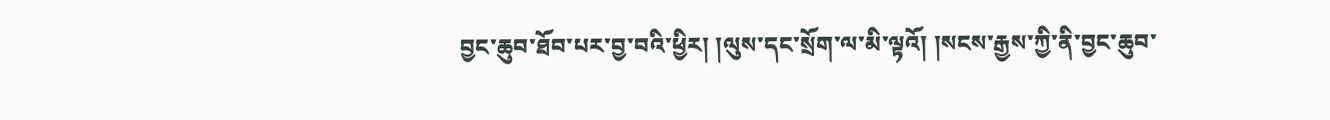བྱང་ཆུབ་ཐོབ་པར་བྱ་བའི་ཕྱིར། །ལུས་དང་སྲོག་ལ་མི་ལྟའོ། །སངས་རྒྱས་ཀྱི་ནི་བྱང་ཆུབ་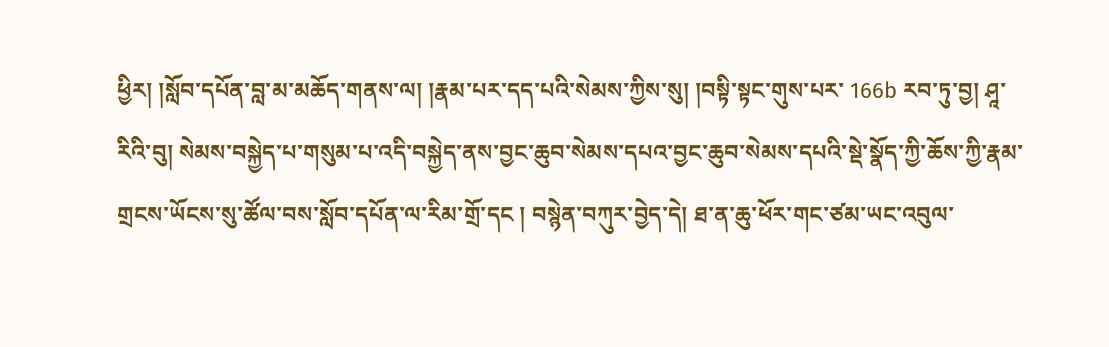ཕྱིར། །སློབ་དཔོན་བླ་མ་མཆོད་གནས་ལ། །རྣམ་པར་དད་པའི་སེམས་ཀྱིས་སུ། །བསྟི་སྟང་གུས་པར་ 166b རབ་ཏུ་བྱ། ཤཱ་རིའི་བུ། སེམས་བསྐྱེད་པ་གསུམ་པ་འདི་བསྐྱེད་ནས་བྱང་ཆུབ་སེམས་དཔའ་བྱང་ཆུབ་སེམས་དཔའི་སྡེ་སྣོད་ཀྱི་ཆོས་ཀྱི་རྣམ་གྲངས་ཡོངས་སུ་ཚོལ་བས་སློབ་དཔོན་ལ་རིམ་གྲོ་དང ། བསྙེན་བཀུར་བྱེད་དེ། ཐ་ན་ཆུ་ཕོར་གང་ཙམ་ཡང་འབུལ་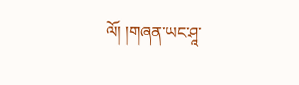ལོ། །གཞན་ཡང་ཤཱ་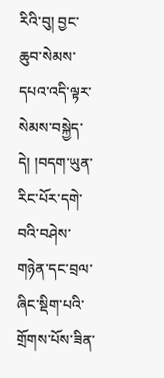རིའི་བུ། བྱང་ཆུབ་སེམས་དཔའ་འདི་ལྟར་སེམས་བསྐྱེད་དེ། །བདག་ཡུན་རིང་པོར་དགེ་བའི་བཤེས་གཉེན་དང་བྲལ་ཞིང་སྡིག་པའི་གྲོགས་པོས་ཟིན་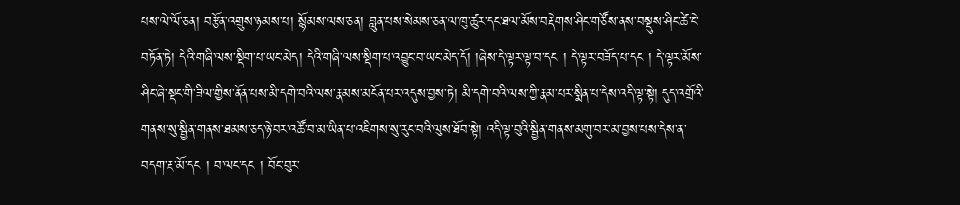པས་ལེ་ལོ་ཅན། བརྩོན་འགྲུས་ཉམས་པ། སྙོམས་ལས་ཅན། བླུན་པས་སེམས་ཅན་ལ་ཁུ་ཚུར་དང་ཐལ་མོས་བརྡེགས་ཤིང་གཙོས་ནས་བསྡུས་ཤིང་ཚེ་ངེ་བཏོན་ཏེ། དེའི་གཞི་ལས་སྡིག་པ་ཡང་མེད། དེའི་གཞི་ལས་སྡིག་པ་འབྱུང་བ་ཡང་མེད་དོ། །ཞེས་དེ་ལྟར་ལྟ་བ་དང ། དེ་ལྟར་བཟོད་པ་དང ། དེ་ལྟར་མོས་ཤིང་ཞེ་སྡང་གི་ཟིལ་གྱིས་ནོན་པས་མི་དགེ་བའི་ལས་རྣམས་མངོན་པར་འདུས་བྱས་ཏེ། མི་དགེ་བའི་ལས་ཀྱི་རྣམ་པར་སྨིན་པ་དེས་འདི་ལྟ་སྟེ། དུད་འགྲོའི་གནས་སུ་སྦྱིན་གནས་ཐམས་ཅད་ཉེ་བར་འཚོ་བ་མ་ཡིན་པ་འཇིགས་སུ་རུང་བའི་ལུས་ཐོབ་སྟེ། འདི་ལྟ་བུའི་སྦྱིན་གནས་མགུ་བར་མ་བྱས་པས་དེས་ན་བདག་རྔ་མོ་དང ། བ་ལང་དང ། བོང་བུར་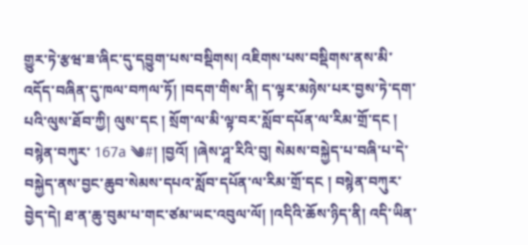གྱུར་ཏེ་རྩཝ་ཟ་ཞིང་དུ་དབྱུག་པས་བསྡིགས། འཇིགས་པས་བསྡིགས་ནས་མི་འདོད་བཞིན་དུ་ཁལ་བཀལ་ཏོ། །བདག་གིས་ནི། ད་ལྟར་མཉེས་པར་བྱས་ཏེ་དག་པའི་ལུས་ཐོབ་ཀྱི། ལུས་དང ། སྲོག་ལ་མི་ལྟ་བར་སློབ་དཔོན་ལ་རིམ་གྲོ་དང ། བསྙེན་བཀུར་ 167a ༄#། །བྱའོ། །ཞེས་ཤཱ་རིའི་བུ། སེམས་བསྐྱེད་པ་བཞི་པ་དེ་བསྐྱེད་ནས་བྱང་ཆུབ་སེམས་དཔའ་སློབ་དཔོན་ལ་རིམ་གྲོ་དང ། བསྙེན་བཀུར་བྱེད་དེ། ཐ་ན་ཆུ་བུམ་པ་གང་ཙམ་ཡང་འབུལ་ལོ། །འདིའི་ཆོས་ཉིད་ནི། འདི་ཡིན་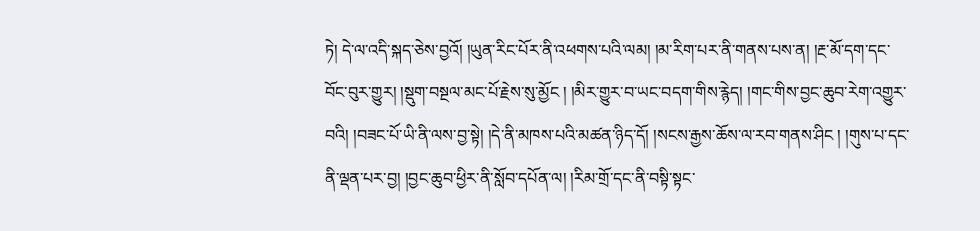ཏེ། དེ་ལ་འདི་སྐད་ཅེས་བྱའོ། །ཡུན་རིང་པོར་ནི་འཕགས་པའི་ལམ། །མ་རིག་པར་ནི་གནས་པས་ན། །རྔ་མོ་དག་དང་བོང་བུར་གྱུར། །སྡུག་བསྔལ་མང་པོ་རྗེས་སུ་མྱོང ། །མིར་གྱུར་བ་ཡང་བདག་གིས་རྙེད། །གང་གིས་བྱང་ཆུབ་རེག་འགྱུར་བའི། །བཟང་པོ་ཡི་ནི་ལས་བྱ་སྟེ། །དེ་ནི་མཁས་པའི་མཚན་ཉིད་དོ། །སངས་རྒྱས་ཆོས་ལ་རབ་གནས་ཤིང ། །གུས་པ་དང་ནི་ལྡན་པར་བྱ། །བྱང་ཆུབ་ཕྱིར་ནི་སློབ་དཔོན་ལ། །རིམ་གྲོ་དང་ནི་བསྟི་སྟང་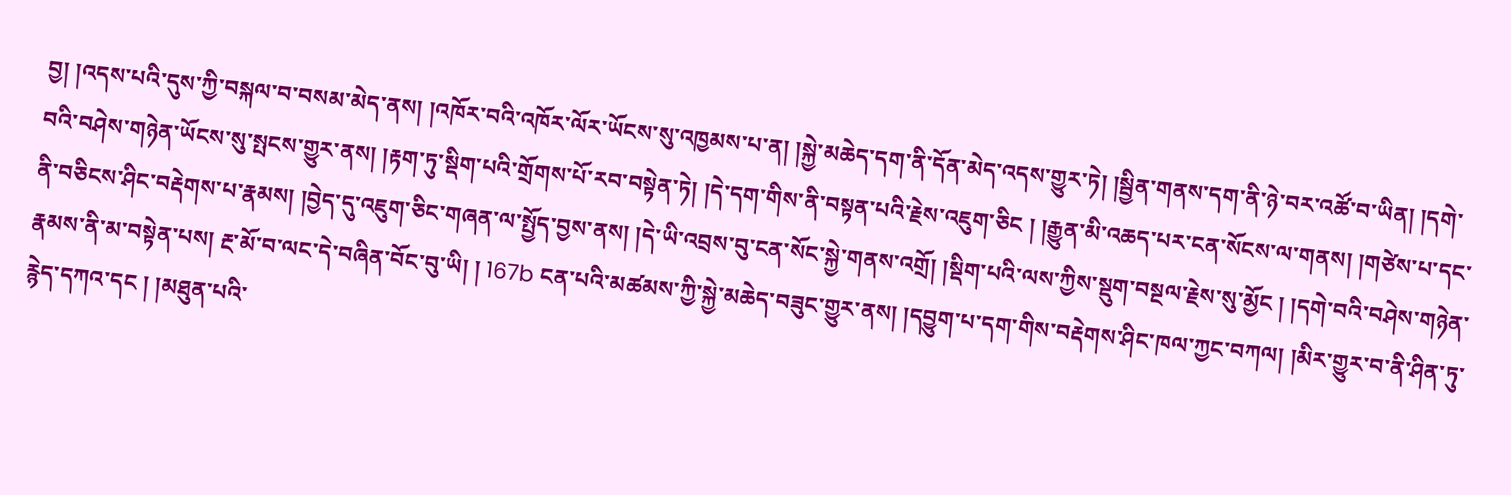བྱ། །འདས་པའི་དུས་ཀྱི་བསྐལ་བ་བསམ་མེད་ནས། །འཁོར་བའི་འཁོར་ལོར་ཡོངས་སུ་འཁྱམས་པ་ན། །སྐྱེ་མཆེད་དག་ནི་དོན་མེད་འདས་གྱུར་ཏེ། །སྦྱིན་གནས་དག་ནི་ཉེ་བར་འཚོ་བ་ཡིན། །དགེ་བའི་བཤེས་གཉེན་ཡོངས་སུ་སྤངས་གྱུར་ནས། །རྟག་ཏུ་སྡིག་པའི་གྲོགས་པོ་རབ་བསྟེན་ཏེ། །དེ་དག་གིས་ནི་བསྟན་པའི་རྗེས་འཇུག་ཅིང ། །རྒྱུན་མི་འཆད་པར་ངན་སོངས་ལ་གནས། །གཙེས་པ་དང་ནི་བཅིངས་ཤིང་བརྡེགས་པ་རྣམས། །བྱེད་དུ་འཇུག་ཅིང་གཞན་ལ་སྤྱོད་བྱས་ནས། །དེ་ཡི་འབྲས་བུ་ངན་སོང་སྐྱེ་གནས་འགྲོ། །སྡིག་པའི་ལས་ཀྱིས་སྡུག་བསྔལ་རྗེས་སུ་མྱོང ། །དགེ་བའི་བཤེས་གཉེན་རྣམས་ནི་མ་བསྟེན་པས། རྔ་མོ་བ་ལང་དེ་བཞིན་བོང་བུ་ཡི། ། 167b ངན་པའི་མཚམས་ཀྱི་སྐྱེ་མཆེད་བཟུང་གྱུར་ནས། །དབྱུག་པ་དག་གིས་བརྡེགས་ཤིང་ཁལ་ཀྱང་བཀལ། །མིར་གྱུར་བ་ནི་ཤིན་ཏུ་རྙེད་དཀའ་དང ། །མཐུན་པའི་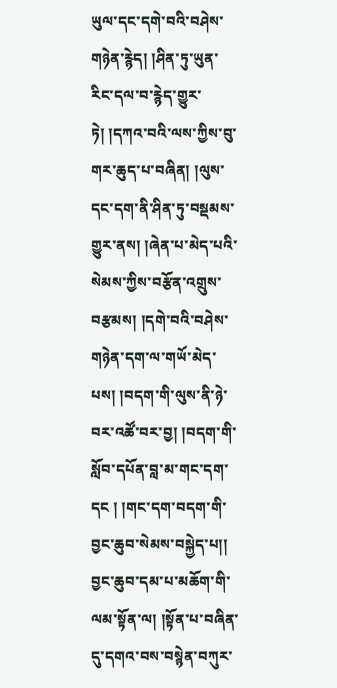ཡུལ་དང་དགེ་བའི་བཤེས་གཉེན་རྙེད། །ཤིན་ཏུ་ཡུན་རིང་དལ་བ་རྙེད་གྱུར་ཏེ། །དཀའ་བའི་ལས་ཀྱིས་བུ་གར་ཆུད་པ་བཞིན། །ལུས་དང་དག་ནི་ཤིན་ཏུ་བསྡམས་གྱུར་ནས། །ཞེན་པ་མེད་པའི་སེམས་ཀྱིས་བརྩོན་འགྲུས་བརྩམས། །དགེ་བའི་བཤེས་གཉེན་དག་ལ་གཡོ་མེད་པས། །བདག་གི་ལུས་ནི་ཉེ་བར་འཚོ་བར་བྱ། །བདག་གི་སློབ་དཔོན་བླ་མ་གང་དག་དང ། །གང་དག་བདག་གི་བྱང་ཆུབ་སེམས་བསྐྱེད་པ།། བྱང་ཆུབ་དམ་པ་མཆོག་གི་ལམ་སྟོན་ལ། །སྟོན་པ་བཞིན་དུ་དགའ་བས་བསྙེན་བཀུར་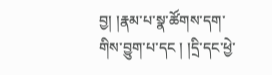བྱ། །རྣམ་པ་སྣ་ཚོགས་དག་གིས་བྱུག་པ་དང ། །དྲི་དང་ཕྱེ་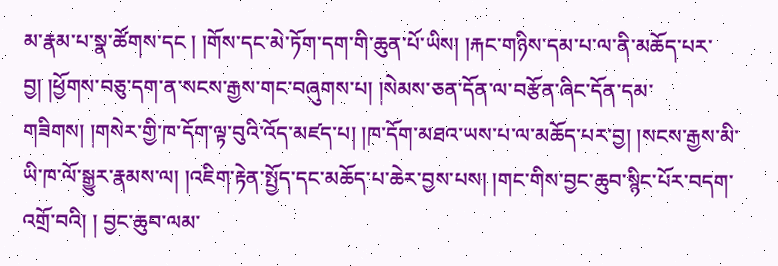མ་རྣམ་པ་སྣ་ཚོགས་དང ། །གོས་དང་མེ་ཏོག་དག་གི་ཆུན་པོ་ཡིས། །རྐང་གཉིས་དམ་པ་ལ་ནི་མཆོད་པར་བྱ། །ཕྱོགས་བཅུ་དག་ན་སངས་རྒྱས་གང་བཞུགས་པ། །སེམས་ཅན་དོན་ལ་བརྩོན་ཞིང་དོན་དམ་གཟིགས། །གསེར་གྱི་ཁ་དོག་ལྟ་བུའི་འོད་མཛད་པ། །ཁ་དོག་མཐའ་ཡས་པ་ལ་མཆོད་པར་བྱ། །སངས་རྒྱས་མི་ཡི་ཁ་ལོ་སྒྱུར་རྣམས་ལ། །འཇིག་རྟེན་སྤྱོད་དང་མཆོད་པ་ཆེར་བྱས་པས། །གང་གིས་བྱང་ཆུབ་སྙིང་པོར་བདག་འགྲོ་བའི། ། བྱང་ཆུབ་ལམ་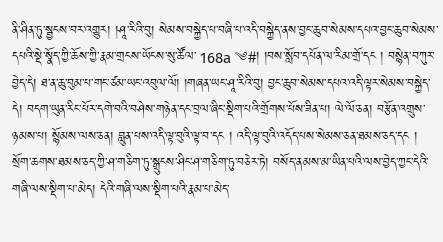ནི་ཤིན་ཏུ་སྦྱངས་བར་འགྱུར། །ཤཱ་རིའི་བུ། སེམས་བསྐྱེད་པ་བཞི་པ་འདི་བསྐྱེད་ནས་བྱང་ཆུབ་སེམས་དཔའ་བྱང་ཆུབ་སེམས་དཔའི་སྡེ་སྣོད་ཀྱི་ཆོས་ཀྱི་རྣམ་གྲངས་ཡོངས་སུ་ཚོལ་ 168a ༄#། །བས་སློབ་དཔོན་ལ་རིམ་གྲོ་དང ། བསྙེན་བཀུར་བྱེད་དེ། ཐ་ན་ཆུ་བུམ་པ་གང་ཙམ་ཡང་འབུལ་ལོ། །གཞན་ཡང་ཤཱ་རིའི་བུ། བྱང་ཆུབ་སེམས་དཔའ་འདི་ལྟར་སེམས་བསྐྱེད་དེ། བདག་ཡུན་རིང་པོར་དགེ་བའི་བཤེས་གཉེན་དང་བྲལ་ཞིང་སྡིག་པའི་གྲོགས་པོས་ཟིན་པ། ལེ་ལོ་ཅན། བརྩོན་འགྲུས་ཉམས་པ། སྙོམས་ལས་ཅན། བླུན་པས་འདི་ལྟ་བུའི་ལྟ་བ་དང ། འདི་ལྟ་བུའི་འདོད་པས་སེམས་ཅན་ཐམས་ཅད་དང ། སྲོག་ཆགས་ཐམས་ཅད་ཀྱི་ཤ་གཅིག་ཏུ་སྒྲུངས་ཤིང་ཤ་གཅིག་ཏུ་བཅེར་ཏེ། བསོད་ནམས་མ་ཡིན་པའི་ལས་བྱེད་ཀྱང་དེའི་གཞི་ལས་སྡིག་པ་མེད། དེའི་གཞི་ལས་སྡིག་པའི་རྣམ་པ་མེད་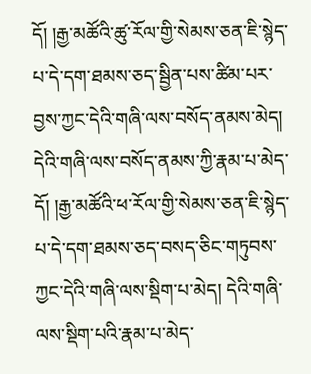དོ། །རྒྱ་མཚོའི་ཚུ་རོལ་གྱི་སེམས་ཅན་ཇི་སྙེད་པ་དེ་དག་ཐམས་ཅད་སྦྱིན་པས་ཚིམ་པར་བྱས་ཀྱང་དེའི་གཞི་ལས་བསོད་ནམས་མེད། དེའི་གཞི་ལས་བསོད་ནམས་ཀྱི་རྣམ་པ་མེད་དོ། །རྒྱ་མཚོའི་ཕ་རོལ་གྱི་སེམས་ཅན་ཇི་སྙེད་པ་དེ་དག་ཐམས་ཅད་བསད་ཅིང་གཏུབས་ཀྱང་དེའི་གཞི་ལས་སྡིག་པ་མེད། དེའི་གཞི་ལས་སྡིག་པའི་རྣམ་པ་མེད་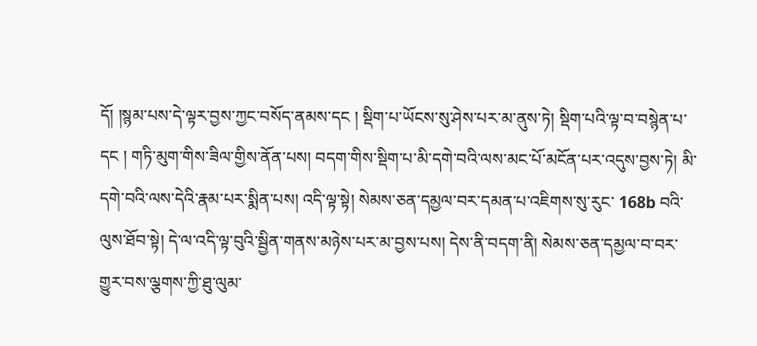དོ། །སྙམ་པས་དེ་ལྟར་བྱས་ཀྱང་བསོད་ནམས་དང ། སྡིག་པ་ཡོངས་སུ་ཤེས་པར་མ་ནུས་ཏེ། སྡིག་པའི་ལྟ་བ་བསྙེན་པ་དང ། གཏི་མུག་གིས་ཟིལ་གྱིས་ནོན་པས། བདག་གིས་སྡིག་པ་མི་དགེ་བའི་ལས་མང་པོ་མངོན་པར་འདུས་བྱས་ཏེ། མི་དགེ་བའི་ལས་དེའི་རྣམ་པར་སྨིན་པས། འདི་ལྟ་སྟེ། སེམས་ཅན་དམྱལ་བར་དམན་པ་འཇིགས་སུ་རུང་ 168b བའི་ལུས་ཐོབ་སྟེ། དེ་ལ་འདི་ལྟ་བུའི་སྦྱིན་གནས་མཉེས་པར་མ་བྱས་པས། དེས་ནི་བདག་ནི། སེམས་ཅན་དམྱལ་བ་བར་གྱུར་བས་ལྕགས་ཀྱི་ཐུ་ལུམ་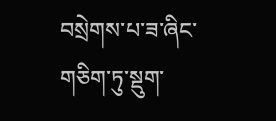བསྲེགས་པ་ཟ་ཞིང་གཅིག་ཏུ་སྡུག་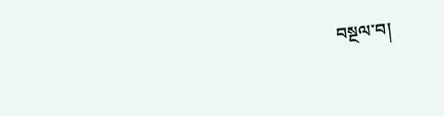བསྔལ་བ།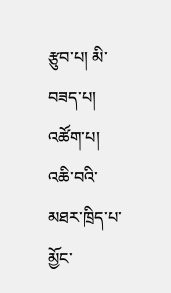རྩུབ་པ། མི་བཟད་པ། འཚོག་པ། འཆི་བའི་མཐར་ཁྲིད་པ་མྱོང་